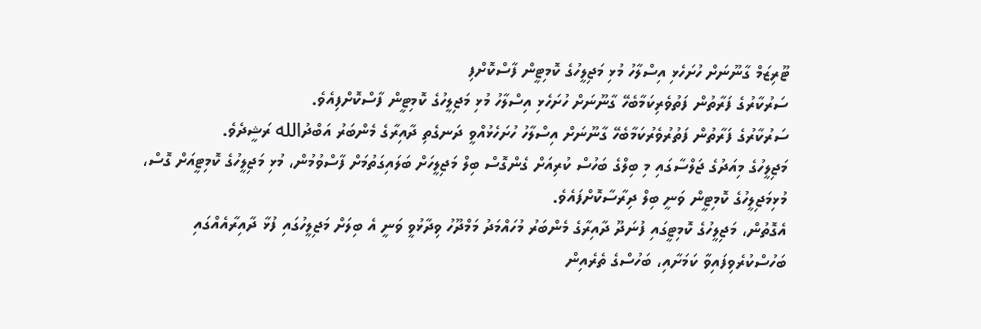ޓޫރިޒަމް ގާނޫނަށް ހުށަހެޅި އިސްލާހު މުޅި މަޖިލީހުގެ ކޮމިޓީން ފާސްކޮށްފި
ސަރުކާރުގެ ފަރާތުން ފަތުވެރިކަމާބެހޭ ގާނޫނަށް ހުށަހެޅި އިސްލާހު މުޅި މަޖިލީހުގެ ކޮމިޓީން ފާސްކޮށްފިއެވެ.
ސަރުކާރުގެ ފަރާތުން ފަތުރުވެރުކަމާބެހޭ ގާނޫނަށް އިސްލާހު ހުށަހެޅުއްވީ ދަނގެތި ދާއިރާގެ މެންބަރު އަބްދުالله ރަޝީދެވެ.
މަޖިލީހުގެ މިއަދުގެ ޖަލްސާގައި މި ބިލްގެ ބަހުސް ކުރިއަށް ގެންގޮސް ބިލް މަޖިލީހަށް ބަލައިގަތުމަށް ފާސްވުމުން، މުޅި މަޖިލީހުގެ ކޮމިޓީއަށް ގޮސް، މުޅިމަޖިލީހުގެ ކޮމިޓީން ވަނީ ބިލް ދިރާސާކޮށްފައެވެ.
އެގޮތުން، މަޖިލީހުގެ ކޮމިޓީގައި ފުނަދޫ ދާއިރާގެ މެންބަރު މުހައްމަދު މަމްދޫހު ވިދާޅުވީ ވަނީ އެ ބިލަށް މަޖިލީހުގައި ފުޅާ ދާއިރާއެއްގައި ބަހުސްކުރެވިފައިވާ ކަމަށާއި، ބަހުސްގެ ތެރެއިން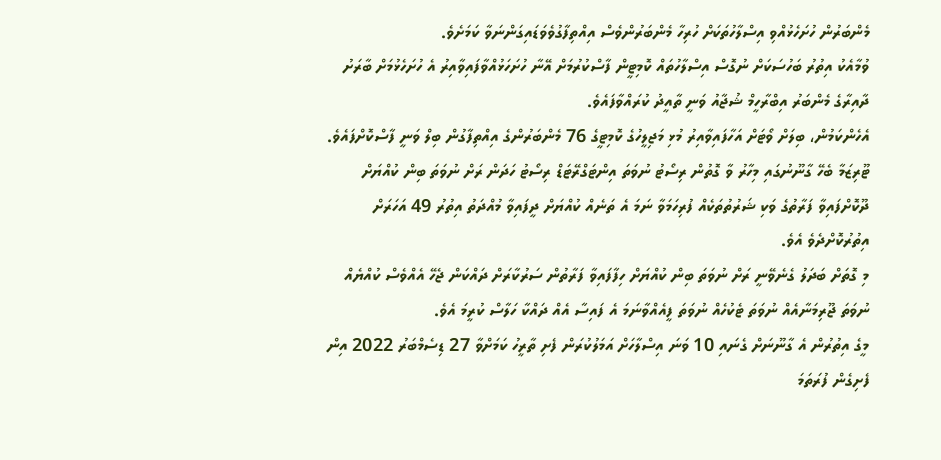މެންބަރުން ހުށަހެޅުއްވި އިސްލާހުތަކަށް ހުރިހާ މެންބަރުންވެސް އިއްތިފާގުވެވަޑައިގަންނަވާ ކަމަށެވެ.
ވުމާއެކު އިތުރު ބަހުސަކަށް ނުގޮސް އިސްލާހުތައް ކޮމިޓީން ފާސްކުރުމަށް އޭނާ ހުށަހަޅުއްވާފައިވާއިރު އެ ހުށަހެޅުމަށް ބާރަށު ދާއިރާގެ މެންބަރު އިބްރާހީމް ޝުޖާއު ވަނީ ތާއީދު ކުރައްވާފައެވެ.
އެހެންކަމުން، ބިލަށް ވޯޓަށް އަހާފައިވާއިރު މުޅި މަޖިލީހުގެ ކޮމިޓީގެ 76 މެންބަރުންގެ އިއްތިފާގުން ބިލް ވަނީ ފާސްކޮށްފައެވެ.
ޓޫރިޒަމާ ބެހޭ ގާނޫނުގައި މިހާރު ވާ ގޮތުން ރިސޯޓު ނުވަތަ އިންޓަގްރޭޓަޑް ރިސޯޓު ހަދަން ރަށް ނުވަތަ ބިން ކުއްޔަށް ދޫކޮށްފައިވާ ފަރާތުގެ ވަކި ޝަރުތުތަކެއް ފުރިހަމަވާ ނަމަ އެ ތަނެއް ކުއްޔަށް ދީފައިވާ މުއްދަތު އިތުރު 49 އަހަރަށް އިތުރުކޮށްދެވެ އެވެ.
މި ގޮތަށް ބަދަލު ގެނެވޭނީ ރަށް ނުވަތަ ބިން ކުއްޔަށް ހިފާފައިވާ ފަރާތުން ސަރުކާރަށް ދައްކަން ޖެހޭ އެއްވެސް ކުއްޔެއް ނުވަތަ ޖޫރިމަނާއެއް ނުވަތަ ޓެކުހެއް ނުވަތަ ފީއެއްވާނަމަ އެ ފައިސާ އެއް ދައްކާ ހަލާސް ކުރީމަ އެވެ.
މީގެ އިތުރުން އެ ގާނޫނަށް ގެނައި 10 ވަނަ އިސްލާހަށް އަމަލުކުރަން ފެށި ތާރީހު ކަމަށްވާ 27 ޑިސެމްބަރު 2022 އިން ފެށިގެން ފުރަތަމަ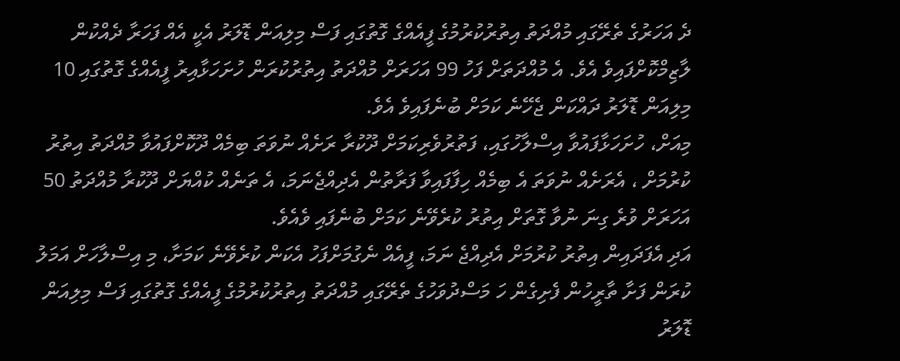ދެ އަހަރުގެ ތެރޭގައި މުއްދަތު އިތުރުކުރުމުގެ ފީއެއްގެ ގޮތުގައި ފަސް މިލިއަން ޑޮލަރު އެކީ އެއް ފަހަރާ ދެއްކުން ލާޒިމްކޮށްފައިވެ އެވެ. އެ މުއްދަތަށް ފަހު 99 އަހަރަށް މުއްދަތު އިތުރުކުރަން ހުށަހަޅާއިރު ފީއެއްގެ ގޮތުގައި 10 މިލިއަން ޑޮލަރު ދައްކަން ޖެހޭނެ ކަމަށް ބުނެފައިވެ އެވެ.
މިއަށް، ހުށަހަޅާފައުވާ އިސްލާހުގައި، ފަތުރުވެރިކަމަށް ދޫކުރާ ރަށެއް ނުވަތަ ބިމެއް ދޫކޮށްފައުވާ މުއްދަތު އިތުރު ކުރުމަށް ، އެރަށެއް ނުވަތަ އެ ބިމެއް ހިފާފައިވާ ފަރާތުން އެދިއްޖެނަމަ، އެ ތަނެއް ކުއްޔަށް ދޫކުރާ މުއްދަތު 50 އަހަރަށް ވުރެ ގިނަ ނުވާ ގޮތަށް އިތުރު ކުރެވޭނެ ކަމަށް ބުނެފައި ވެއެވެ.
އަދި އެފަދައިން އިތުރު ކުރުމަށް އެދިއްޖެ ނަމަ، ފީއެއް ނެގުމަށްފަހު އެކަން ކުރެވޭނެ ކަމަށާ، މި އިސްލާހަށް އަމަލު ކުރަން ފަށާ ތާރީހުން ފެށިގެން ހަ މަސްދުވަހުގެ ތެރޭގައި މުއްދަތު އިތުރުކުރުމުގެ ފީއެއްގެ ގޮތުގައި ފަސް މިލިއަން ޑޮލަރު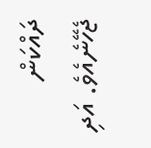ދައްކަން ޖެހޭނެއެވެ. އަދި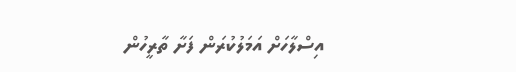އިސްލާހަށް އަމަލުކުރަން ފަށާ ތާރީހުން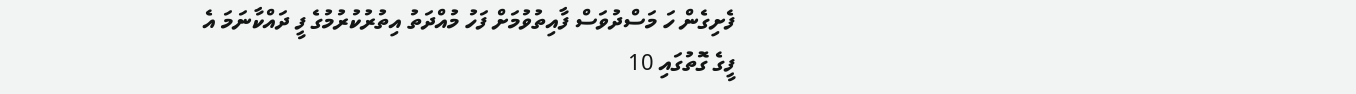ފެށިގެން ހަ މަސްދުވަސް ފާއިތުވުމަށް ފަހު މުއްދަތު އިތުރުކުރުމުގެ ފީ ދައްކާނަމަ އެ ފީގެ ގޮތުގައި 10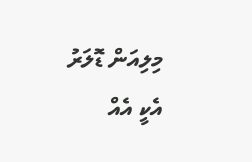މިލިއަން ޑޮލަރު އެކީ އެއް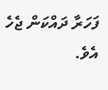ފަހަރާ ދައްކަން ޖެހެ އެވެ.